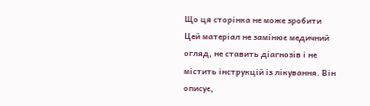Що ця сторінка не може зробити
Цей матеріал не замінює медичний огляд, не ставить діагнозів і не містить інструкцій із лікування. Він описує,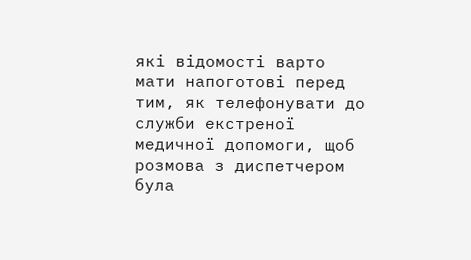які відомості варто мати напоготові перед тим, як телефонувати до служби екстреної медичної допомоги, щоб розмова з диспетчером була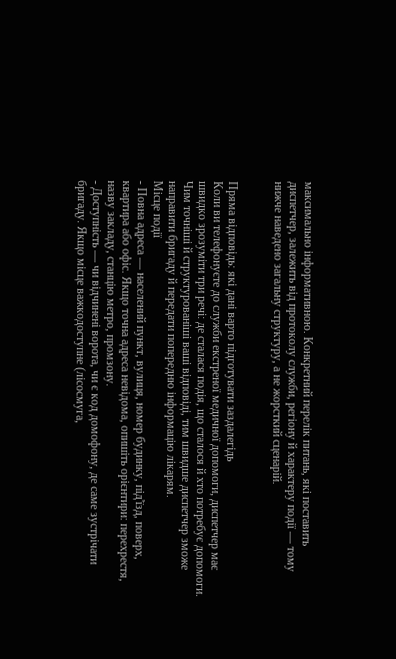максимально інформативною. Конкретний перелік питань, які поставить диспетчер, залежить від протоколу служби, регіону й характеру події — тому нижче наведено загальну структуру, а не жорсткий сценарій.


Пряма відповідь: які дані варто підготувати заздалегідь
Коли ви телефонуєте до служби екстреної медичної допомоги, диспетчер має швидко зрозуміти три речі: де сталася подія, що сталося й хто потребує допомоги. Чим точніші й структурованіші ваші відповіді, тим швидше диспетчер зможе направити бригаду й передати попередню інформацію лікарям.
Місце події
- Повна адреса — населений пункт, вулиця, номер будинку, під'їзд, поверх, квартира або офіс. Якщо точна адреса невідома, опишіть орієнтири: перехрестя, назву закладу, станцію метро, промзону.
- Доступність — чи відчинені ворота, чи є код домофону, де саме зустрічати бригаду. Якщо місце важкодоступне (лісосмуга,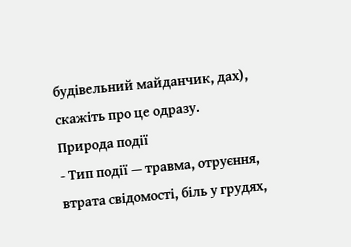будівельний майданчик, дах), скажіть про це одразу.
Природа події
- Тип події — травма, отруєння, втрата свідомості, біль у грудях,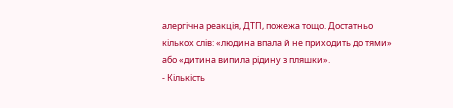алергічна реакція, ДТП, пожежа тощо. Достатньо кількох слів: «людина впала й не приходить до тями» або «дитина випила рідину з пляшки».
- Кількість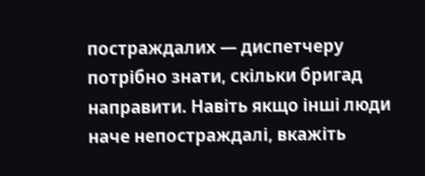постраждалих — диспетчеру потрібно знати, скільки бригад направити. Навіть якщо інші люди наче непостраждалі, вкажіть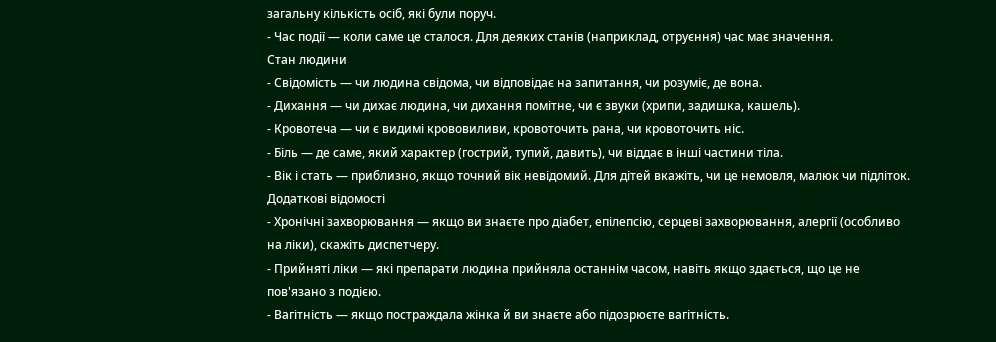загальну кількість осіб, які були поруч.
- Час події — коли саме це сталося. Для деяких станів (наприклад, отруєння) час має значення.
Стан людини
- Свідомість — чи людина свідома, чи відповідає на запитання, чи розуміє, де вона.
- Дихання — чи дихає людина, чи дихання помітне, чи є звуки (хрипи, задишка, кашель).
- Кровотеча — чи є видимі крововиливи, кровоточить рана, чи кровоточить ніс.
- Біль — де саме, який характер (гострий, тупий, давить), чи віддає в інші частини тіла.
- Вік і стать — приблизно, якщо точний вік невідомий. Для дітей вкажіть, чи це немовля, малюк чи підліток.
Додаткові відомості
- Хронічні захворювання — якщо ви знаєте про діабет, епілепсію, серцеві захворювання, алергії (особливо на ліки), скажіть диспетчеру.
- Прийняті ліки — які препарати людина прийняла останнім часом, навіть якщо здається, що це не пов'язано з подією.
- Вагітність — якщо постраждала жінка й ви знаєте або підозрюєте вагітність.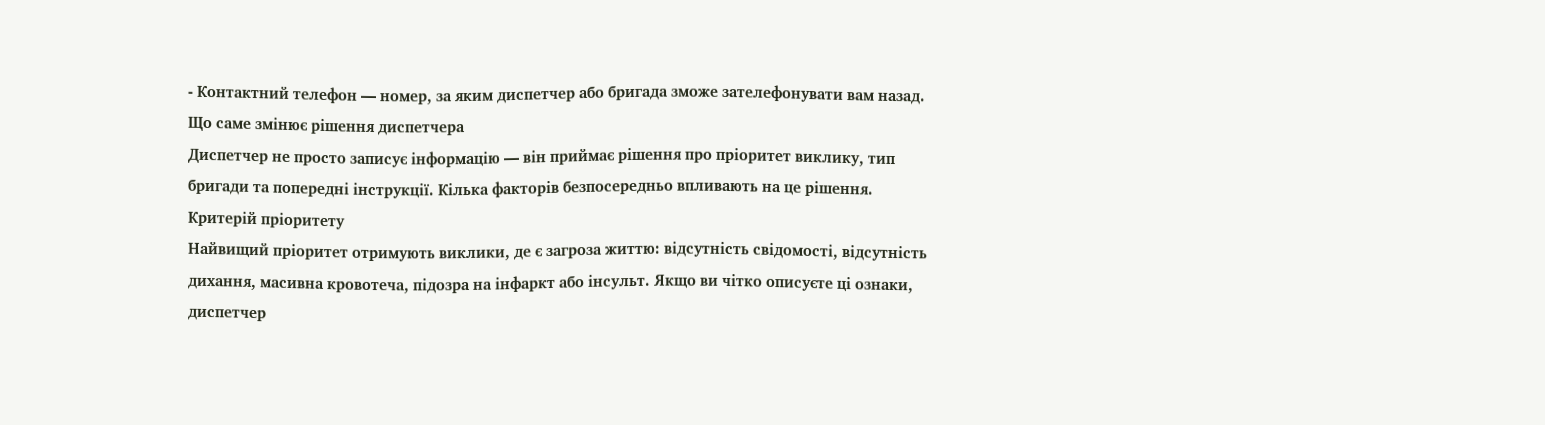- Контактний телефон — номер, за яким диспетчер або бригада зможе зателефонувати вам назад.
Що саме змінює рішення диспетчера
Диспетчер не просто записує інформацію — він приймає рішення про пріоритет виклику, тип бригади та попередні інструкції. Кілька факторів безпосередньо впливають на це рішення.
Критерій пріоритету
Найвищий пріоритет отримують виклики, де є загроза життю: відсутність свідомості, відсутність дихання, масивна кровотеча, підозра на інфаркт або інсульт. Якщо ви чітко описуєте ці ознаки, диспетчер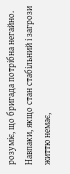розуміє, що бригада потрібна негайно. Навпаки, якщо стан стабільний і загрози життю немає,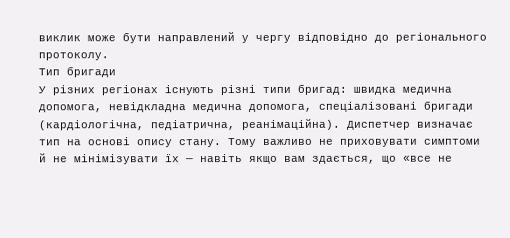виклик може бути направлений у чергу відповідно до регіонального протоколу.
Тип бригади
У різних регіонах існують різні типи бригад: швидка медична допомога, невідкладна медична допомога, спеціалізовані бригади (кардіологічна, педіатрична, реанімаційна). Диспетчер визначає тип на основі опису стану. Тому важливо не приховувати симптоми й не мінімізувати їх — навіть якщо вам здається, що «все не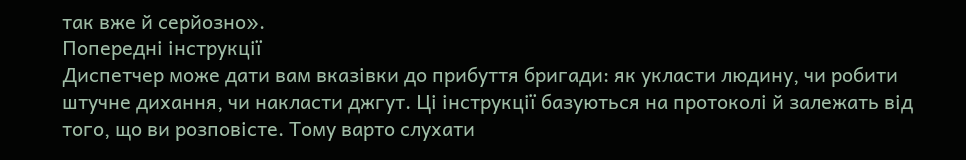так вже й серйозно».
Попередні інструкції
Диспетчер може дати вам вказівки до прибуття бригади: як укласти людину, чи робити штучне дихання, чи накласти джгут. Ці інструкції базуються на протоколі й залежать від того, що ви розповісте. Тому варто слухати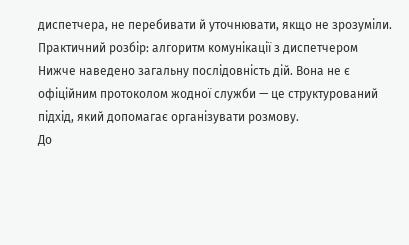диспетчера, не перебивати й уточнювати, якщо не зрозуміли.
Практичний розбір: алгоритм комунікації з диспетчером
Нижче наведено загальну послідовність дій. Вона не є офіційним протоколом жодної служби — це структурований підхід, який допомагає організувати розмову.
До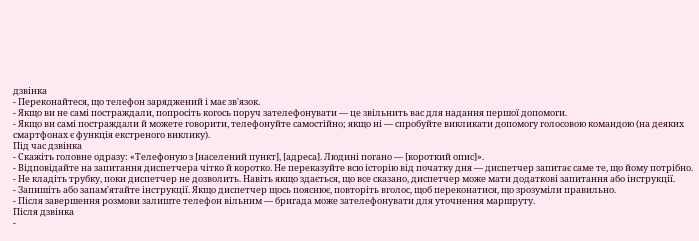дзвінка
- Переконайтеся, що телефон заряджений і має зв'язок.
- Якщо ви не самі постраждали, попросіть когось поруч зателефонувати — це звільнить вас для надання першої допомоги.
- Якщо ви самі постраждали й можете говорити, телефонуйте самостійно; якщо ні — спробуйте викликати допомогу голосовою командою (на деяких смартфонах є функція екстреного виклику).
Під час дзвінка
- Скажіть головне одразу: «Телефоную з [населений пункт], [адреса]. Людині погано — [короткий опис]».
- Відповідайте на запитання диспетчера чітко й коротко. Не переказуйте всю історію від початку дня — диспетчер запитає саме те, що йому потрібно.
- Не кладіть трубку, поки диспетчер не дозволить. Навіть якщо здається, що все сказано, диспетчер може мати додаткові запитання або інструкції.
- Запишіть або запам'ятайте інструкції. Якщо диспетчер щось пояснює, повторіть вголос, щоб переконатися, що зрозуміли правильно.
- Після завершення розмови залиште телефон вільним — бригада може зателефонувати для уточнення маршруту.
Після дзвінка
-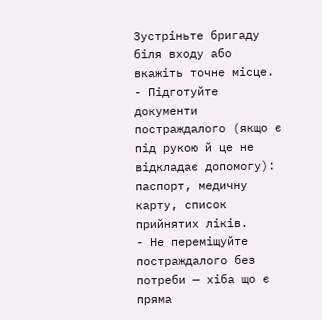Зустріньте бригаду біля входу або вкажіть точне місце.
- Підготуйте документи постраждалого (якщо є під рукою й це не відкладає допомогу): паспорт, медичну карту, список прийнятих ліків.
- Не переміщуйте постраждалого без потреби — хіба що є пряма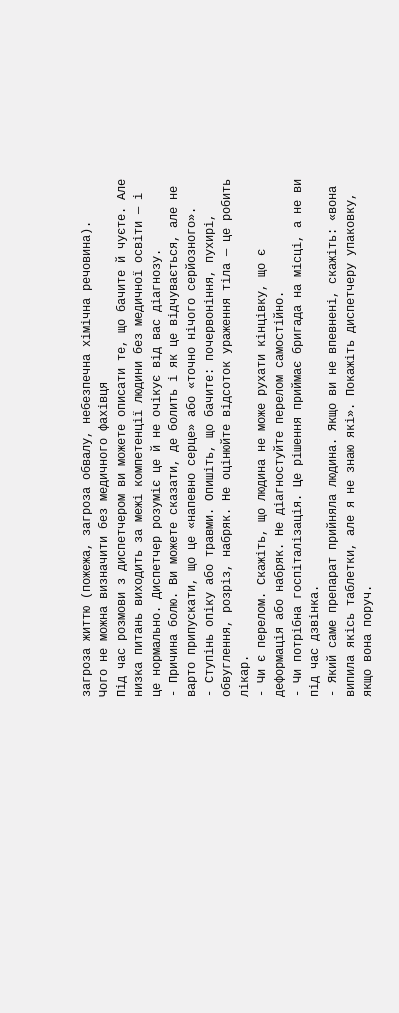загроза життю (пожежа, загроза обвалу, небезпечна хімічна речовина).
Чого не можна визначити без медичного фахівця
Під час розмови з диспетчером ви можете описати те, що бачите й чуєте. Але низка питань виходить за межі компетенції людини без медичної освіти — і це нормально. Диспетчер розуміє це й не очікує від вас діагнозу.
- Причина болю. Ви можете сказати, де болить і як це відчувається, але не варто припускати, що це «напевно серце» або «точно нічого серйозного».
- Ступінь опіку або травми. Опишіть, що бачите: почервоніння, пухирі, обвуглення, розріз, набряк. Не оцінюйте відсоток ураження тіла — це робить лікар.
- Чи є перелом. Скажіть, що людина не може рухати кінцівку, що є деформація або набряк. Не діагностуйте перелом самостійно.
- Чи потрібна госпіталізація. Це рішення приймає бригада на місці, а не ви під час дзвінка.
- Який саме препарат прийняла людина. Якщо ви не впевнені, скажіть: «вона випила якісь таблетки, але я не знаю які». Покажіть диспетчеру упаковку, якщо вона поруч.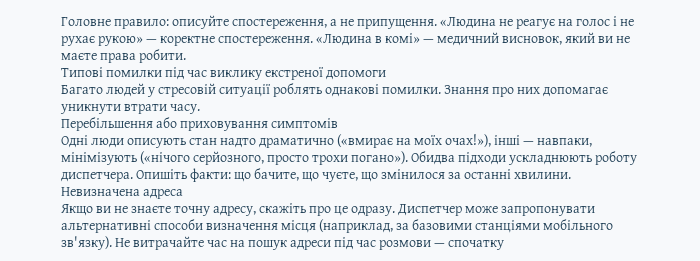Головне правило: описуйте спостереження, а не припущення. «Людина не реагує на голос і не рухає рукою» — коректне спостереження. «Людина в комі» — медичний висновок, який ви не маєте права робити.
Типові помилки під час виклику екстреної допомоги
Багато людей у стресовій ситуації роблять однакові помилки. Знання про них допомагає уникнути втрати часу.
Перебільшення або приховування симптомів
Одні люди описують стан надто драматично («вмирає на моїх очах!»), інші — навпаки, мінімізують («нічого серйозного, просто трохи погано»). Обидва підходи ускладнюють роботу диспетчера. Опишіть факти: що бачите, що чуєте, що змінилося за останні хвилини.
Невизначена адреса
Якщо ви не знаєте точну адресу, скажіть про це одразу. Диспетчер може запропонувати альтернативні способи визначення місця (наприклад, за базовими станціями мобільного зв'язку). Не витрачайте час на пошук адреси під час розмови — спочатку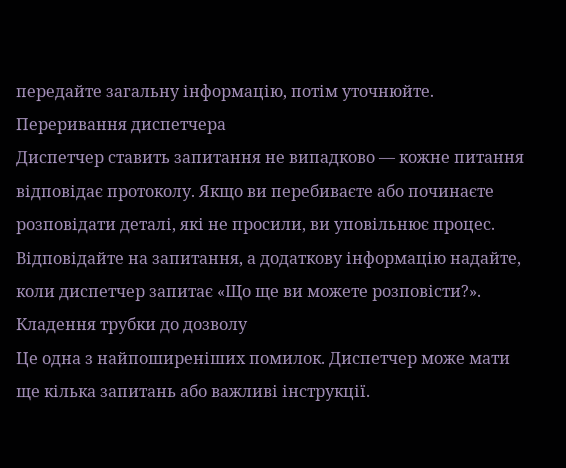передайте загальну інформацію, потім уточнюйте.
Переривання диспетчера
Диспетчер ставить запитання не випадково — кожне питання відповідає протоколу. Якщо ви перебиваєте або починаєте розповідати деталі, які не просили, ви уповільнює процес. Відповідайте на запитання, а додаткову інформацію надайте, коли диспетчер запитає «Що ще ви можете розповісти?».
Кладення трубки до дозволу
Це одна з найпоширеніших помилок. Диспетчер може мати ще кілька запитань або важливі інструкції.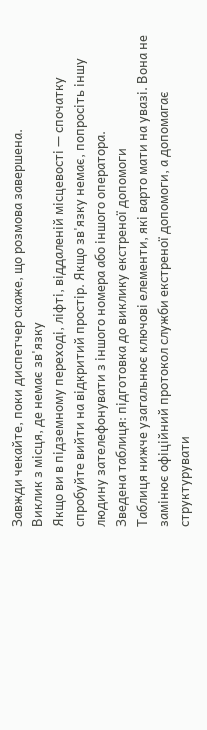Завжди чекайте, поки диспетчер скаже, що розмова завершена.
Виклик з місця, де немає зв'язку
Якщо ви в підземному переході, ліфті, віддаленій місцевості — спочатку спробуйте вийти на відкритий простір. Якщо зв'язку немає, попросіть іншу людину зателефонувати з іншого номера або іншого оператора.
Зведена таблиця: підготовка до виклику екстреної допомоги
Таблиця нижче узагальнює ключові елементи, які варто мати на увазі. Вона не замінює офіційний протокол служби екстреної допомоги, а допомагає структурувати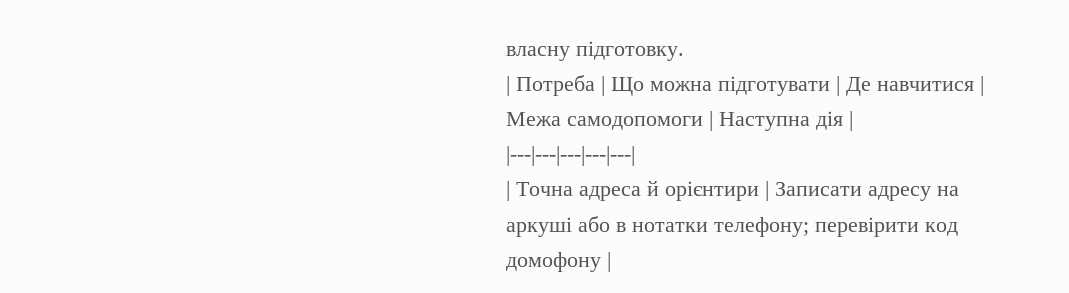власну підготовку.
| Потреба | Що можна підготувати | Де навчитися | Межа самодопомоги | Наступна дія |
|---|---|---|---|---|
| Точна адреса й орієнтири | Записати адресу на аркуші або в нотатки телефону; перевірити код домофону |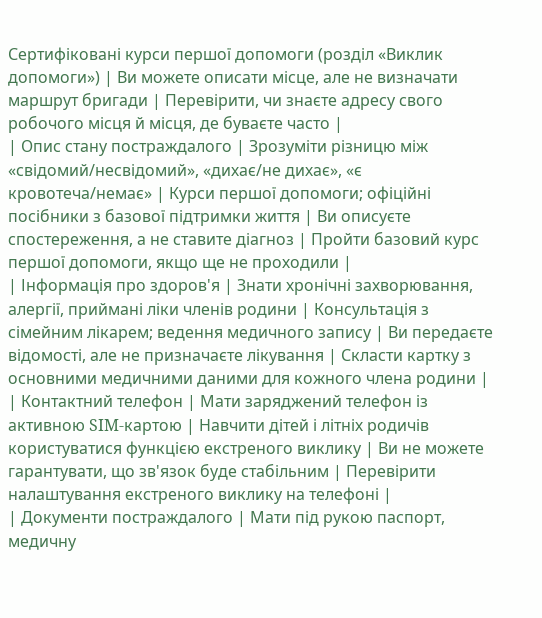Сертифіковані курси першої допомоги (розділ «Виклик допомоги») | Ви можете описати місце, але не визначати маршрут бригади | Перевірити, чи знаєте адресу свого робочого місця й місця, де буваєте часто |
| Опис стану постраждалого | Зрозуміти різницю між «свідомий/несвідомий», «дихає/не дихає», «є кровотеча/немає» | Курси першої допомоги; офіційні посібники з базової підтримки життя | Ви описуєте спостереження, а не ставите діагноз | Пройти базовий курс першої допомоги, якщо ще не проходили |
| Інформація про здоров'я | Знати хронічні захворювання, алергії, приймані ліки членів родини | Консультація з сімейним лікарем; ведення медичного запису | Ви передаєте відомості, але не призначаєте лікування | Скласти картку з основними медичними даними для кожного члена родини |
| Контактний телефон | Мати заряджений телефон із активною SIM-картою | Навчити дітей і літніх родичів користуватися функцією екстреного виклику | Ви не можете гарантувати, що зв'язок буде стабільним | Перевірити налаштування екстреного виклику на телефоні |
| Документи постраждалого | Мати під рукою паспорт, медичну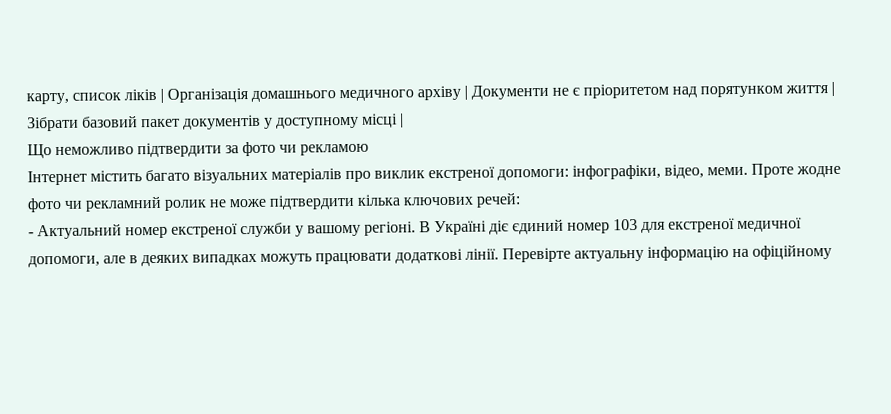карту, список ліків | Організація домашнього медичного архіву | Документи не є пріоритетом над порятунком життя | Зібрати базовий пакет документів у доступному місці |
Що неможливо підтвердити за фото чи рекламою
Інтернет містить багато візуальних матеріалів про виклик екстреної допомоги: інфографіки, відео, меми. Проте жодне фото чи рекламний ролик не може підтвердити кілька ключових речей:
- Актуальний номер екстреної служби у вашому регіоні. В Україні діє єдиний номер 103 для екстреної медичної допомоги, але в деяких випадках можуть працювати додаткові лінії. Перевірте актуальну інформацію на офіційному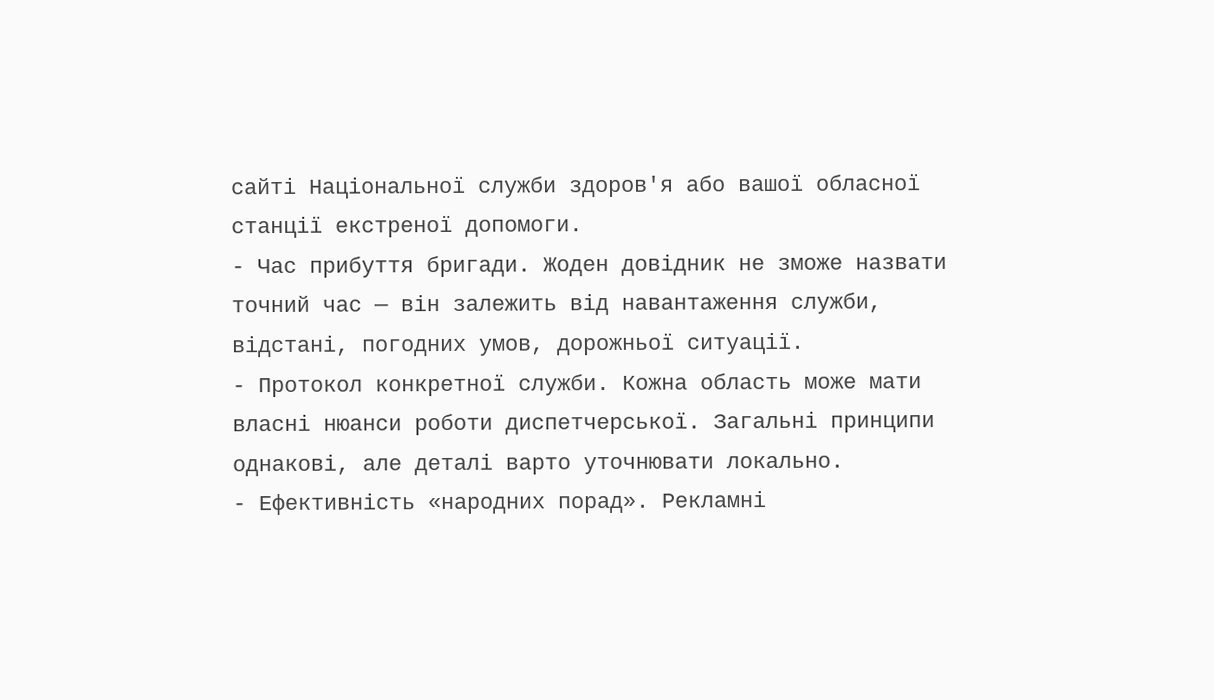сайті Національної служби здоров'я або вашої обласної станції екстреної допомоги.
- Час прибуття бригади. Жоден довідник не зможе назвати точний час — він залежить від навантаження служби, відстані, погодних умов, дорожньої ситуації.
- Протокол конкретної служби. Кожна область може мати власні нюанси роботи диспетчерської. Загальні принципи однакові, але деталі варто уточнювати локально.
- Ефективність «народних порад». Рекламні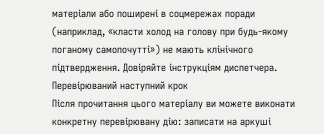матеріали або поширені в соцмережах поради (наприклад, «класти холод на голову при будь-якому поганому самопочутті») не мають клінічного підтвердження. Довіряйте інструкціям диспетчера.
Перевірюваний наступний крок
Після прочитання цього матеріалу ви можете виконати конкретну перевірювану дію: записати на аркуші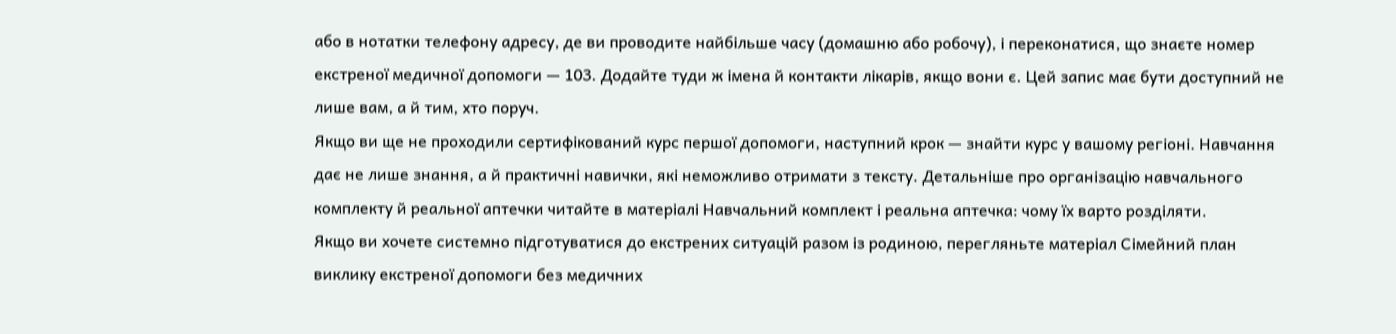або в нотатки телефону адресу, де ви проводите найбільше часу (домашню або робочу), і переконатися, що знаєте номер екстреної медичної допомоги — 103. Додайте туди ж імена й контакти лікарів, якщо вони є. Цей запис має бути доступний не лише вам, а й тим, хто поруч.
Якщо ви ще не проходили сертифікований курс першої допомоги, наступний крок — знайти курс у вашому регіоні. Навчання дає не лише знання, а й практичні навички, які неможливо отримати з тексту. Детальніше про організацію навчального комплекту й реальної аптечки читайте в матеріалі Навчальний комплект і реальна аптечка: чому їх варто розділяти.
Якщо ви хочете системно підготуватися до екстрених ситуацій разом із родиною, перегляньте матеріал Сімейний план виклику екстреної допомоги без медичних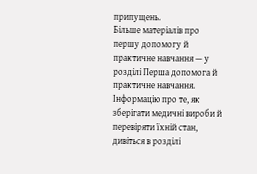припущень.
Більше матеріалів про першу допомогу й практичне навчання — у розділі Перша допомога й практичне навчання. Інформацію про те, як зберігати медичні вироби й перевіряти їхній стан, дивіться в розділі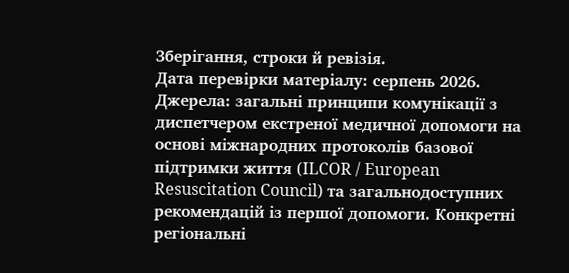Зберігання, строки й ревізія.
Дата перевірки матеріалу: серпень 2026. Джерела: загальні принципи комунікації з диспетчером екстреної медичної допомоги на основі міжнародних протоколів базової підтримки життя (ILCOR / European Resuscitation Council) та загальнодоступних рекомендацій із першої допомоги. Конкретні регіональні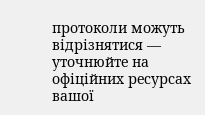протоколи можуть відрізнятися — уточнюйте на офіційних ресурсах вашої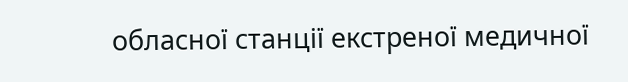обласної станції екстреної медичної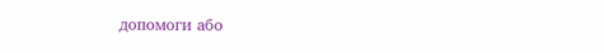допомоги або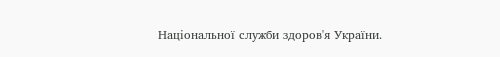Національної служби здоров'я України.